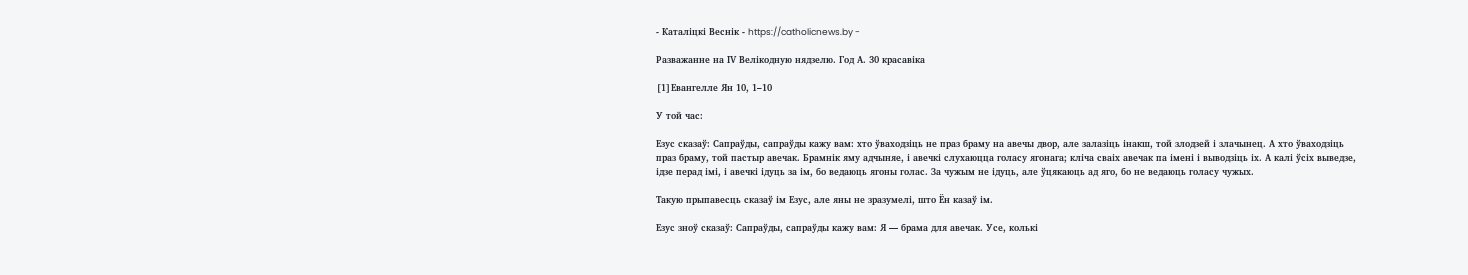- Каталіцкі Веснік - https://catholicnews.by -

Разважанне на ІV Велікодную нядзелю. Год А. 30 красавіка

[1]Евангелле Ян 10, 1–10

У той час:

Езус сказаў: Сапраўды, сапраўды кажу вам: хто ўваходзіць не праз браму на авечы двор, але залазіць інакш, той злодзей і злачынец. А хто ўваходзіць праз браму, той пастыр авечак. Брамнік яму адчыняе, і авечкі слухаюцца голасу ягонага; кліча сваіх авечак па імені і выводзіць іх. А калі ўсіх выведзе, ідзе перад імі, і авечкі ідуць за ім, бо ведаюць ягоны голас. За чужым не ідуць, але ўцякаюць ад яго, бо не ведаюць голасу чужых.

Такую прыпавесць сказаў ім Езус, але яны не зразумелі, што Ён казаў ім.

Езус зноў сказаў: Сапраўды, сапраўды кажу вам: Я — брама для авечак. Усе, колькі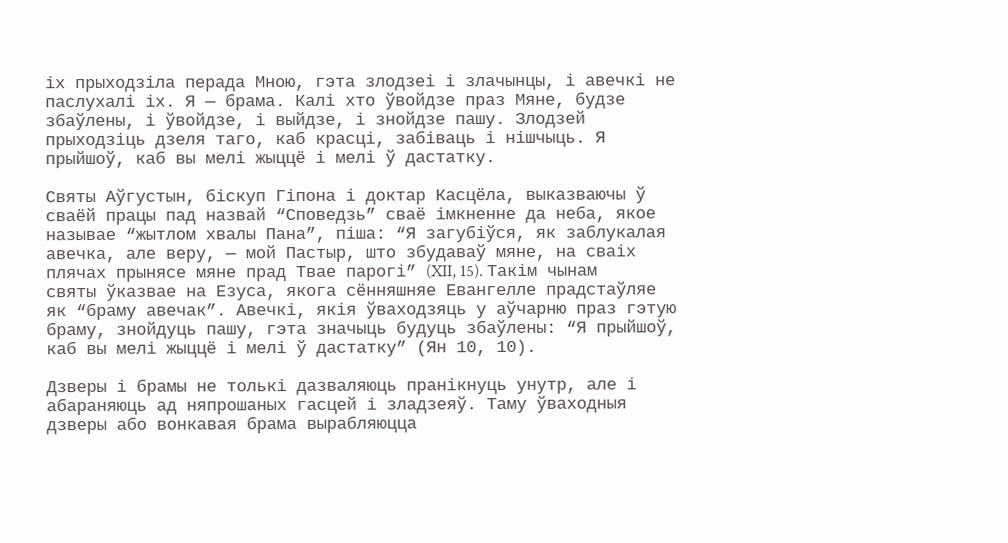іх прыходзіла перада Мною, гэта злодзеі і злачынцы, і авечкі не паслухалі іх. Я — брама. Калі хто ўвойдзе праз Мяне, будзе збаўлены, і ўвойдзе, і выйдзе, і знойдзе пашу. Злодзей прыходзіць дзеля таго, каб красці, забіваць і нішчыць. Я прыйшоў, каб вы мелі жыццё і мелі ў дастатку.

Святы Аўгустын, біскуп Гіпона і доктар Касцёла, выказваючы ў сваёй працы пад назвай “Споведзь” сваё імкненне да неба, якое называе “жытлом хвалы Пана”, піша: “Я загубіўся, як заблукалая авечка, але веру, — мой Пастыр, што збудаваў мяне, на сваіх плячах прынясе мяне прад Твае парогі” (XII, 15). Такім чынам святы ўказвае на Езуса, якога сённяшняе Евангелле прадстаўляе як “браму авечак”. Авечкі, якія ўваходзяць у аўчарню праз гэтую браму, знойдуць пашу, гэта значыць будуць збаўлены: “Я прыйшоў, каб вы мелі жыццё і мелі ў дастатку” (Ян 10, 10).

Дзверы і брамы не толькі дазваляюць пранікнуць унутр, але і абараняюць ад няпрошаных гасцей і зладзеяў. Таму ўваходныя дзверы або вонкавая брама вырабляюцца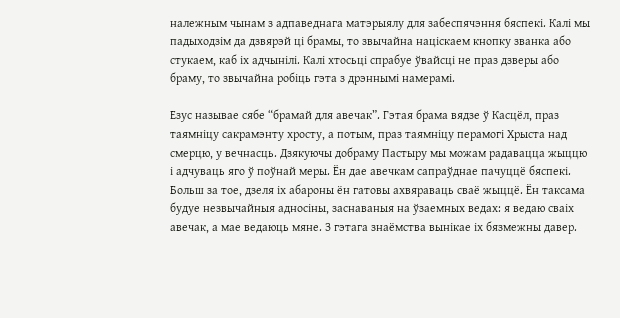належным чынам з адпаведнага матэрыялу для забеспячэння бяспекі. Калі мы падыходзім да дзвярэй ці брамы, то звычайна націскаем кнопку званка або стукаем, каб іх адчынілі. Калі хтосьці спрабуе ўвайсці не праз дзверы або браму, то звычайна робіць гэта з дрэннымі намерамі.

Езус называе сябе “брамай для авечак”. Гэтая брама вядзе ў Касцёл, праз таямніцу сакрамэнту хросту, а потым, праз таямніцу перамогі Хрыста над смерцю, у вечнасць. Дзякуючы добраму Пастыру мы можам радавацца жыццю і адчуваць яго ў поўнай меры. Ён дае авечкам сапраўднае пачуццё бяспекі. Больш за тое, дзеля іх абароны ён гатовы ахвяраваць сваё жыццё. Ён таксама будуе незвычайныя адносіны, заснаваныя на ўзаемных ведах: я ведаю сваіх авечак, а мае ведаюць мяне. З гэтага знаёмства вынікае іх бязмежны давер.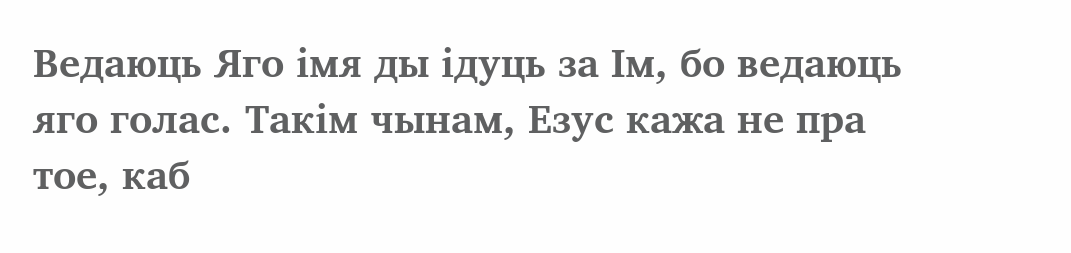Ведаюць Яго імя ды ідуць за Ім, бо ведаюць яго голас. Такім чынам, Езус кажа не пра тое, каб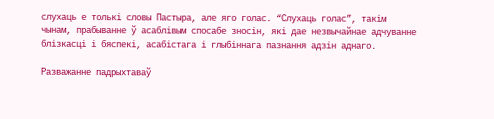слухаць е толькі словы Пастыра, але яго голас. “Слухаць голас”, такім чынам, прабыванне ў асаблівым спосабе зносін, які дае незвычайнае адчуванне блізкасці і бяспекі, асабістага і глыбіннага пазнання адзін аднаго.

Разважанне падрыхтаваў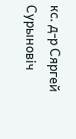кс. д-р Сяргей Сурыновіч